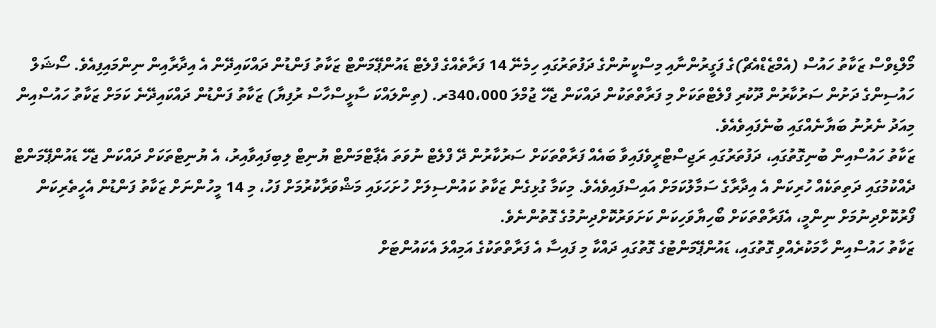މޯލްޑިވްސް ޒަކާތު ހައުސް (އެމްޒެޑްއެޗް)ގެ ފަގީރުންނާއި މިސްކީނުންގެ ދަފުތަރުގައި ހިމެނޭ 14 ފަރާތެއްގެ ފްލެޓް ޑައުންޕޭމަންޓް ޒަކާތު ފަންޑުން ދައްކައިދޭން އެ އިދާރާއިން ނިންމައިފިއެވެ. ސޯޝަލް ހައުސިންގެ ދަށުން ސަރުކާރުން ދޫކުރި ފްލެޓްތަކަށް މި ފަރާތްތަކުން ދައްކަން ޖެހޭ ޖުމްލަ 340،000ރ. (ތިންލައްކަ ސާޅީސްހާސް ރުފިޔާ) ޒަކާތު ފަންޑުން ދައްކައިދޭނެ ކަމަށް ޒަކާތު ހައުސްއިން މިއަދު ނެރުނު ބަޔާނެއްގައި ބުނެފައިވެއެވެ.
ޒަކާތު ހައުސްއިން ބުނިގޮތުގައި، ދަފުތަރުގައި ރަޖިސްޓްރީވެފައިވާ ބައެއް ފަރާތްތަކަށް ސަރުކާރުން ދޭ ފްލެޓް ނުވަތަ އެޕާޓްމަންޓް ޔުނިޓް ލިބިފައިވާއިރު، އެ ޔުނިޓްތަކަށް ދައްކަން ޖެހޭ ޑައުންޕޭމަންޓް ދެއްކުމުގައި ދަތިތަކެއް ހުރިކަން އެ އިދާރާގެ ސަމާލުކަމަށް އައިސްފައިވެއެވެ. މިކަމާ ގުޅިގެން ޒަކާތު ކައުންސިލަށް ހުށަހަޅައި މަޝްވަރާކުރުމަށް ފަހު، މި 14 މީހުންނަށް ޒަކާތު ފަންޑުން އެހީތެރިކަން ފޯރުކޮށްދިނުމަށް ނިންމީ، އެފަރާތްތަކަށް ބޯހިޔާވަހިކަން ކަށަވަރުކޮށްދިނުމުގެ ގޮތުންނެވެ.
ޒަކާތު ހައުސްއިން ހާމަކުރެއްވި ގޮތުގައި، ޑައުންޕޭމަންޓުގެ ގޮތުގައި ދައްކާ މި ފައިސާ އެ ފަރާތްތަކުގެ އަމިއްލަ އެކައުންޓަށް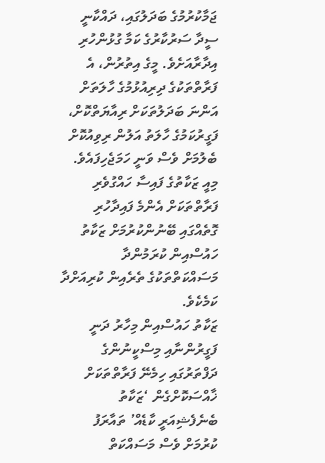ޖަމާކުރުމުގެ ބަދަލުގައި، ދައްކާނީ ސީދާ ސަރުކާރުގެ ކަމާ ގުޅުންހުރި އިދާރާއަށެވެ. މީގެ އިތުރުން، އެ ފަރާތްތަކުގެ ދިރިއުޅުމުގެ ހާލަތަށް އަންނަ ބަދަލުތަކަށް ރިއާޔަތްކޮށް، ފަގީރުކަމުގެ ހާލަތު އަލުން ރިވިއުކޮށް ބެލުމަށް ވެސް ވަނީ ހަމަޖެހިފައެވެ. މިއީ ޒަކާތުގެ ފައިސާ ހައްގުވެރި ފަރާތްތަކަށް އެންމެ ފައިދާހުރި ގޮތެއްގައި ބޭނުންކުރުމަށް ޒަކާތު ހައުސްއިން ކުރަމުންދާ މަސައްކަތްތަކުގެ ތެރެއިން ކުރިއަށްދާ ކަމެކެވެ.
ޒަކާތު ހައުސްއިން މިހާރު ދަނީ ފަގީރުންނާއި މިސްކީނުންގެ ދަފްތަރުގައި ހިމެނޭ ފަރާތްތަކަށް ޚާއްސަކޮށްގެން ‘ޒަކާތު ބެނެފެޝިއަރީ ކާޑެއް’ ތައާރަފު ކުރުމަށް ވެސް މަސައްކަތް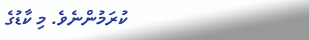ކުރަމުންނެވެ. މި ކާޑުގެ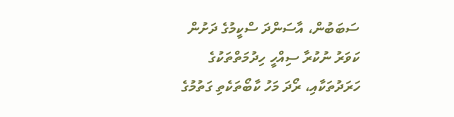ސަބަބުން، އާސަންދަ ސްކީމުގެ ދަށުން ކަވަރު ނުކުރާ ސިއްހީ ހިދުމަތްތަކުގެ ހަރަދުތަކާއި، ރޯދަ މަހު ކާބޯތަކެތި ގަތުމުގެ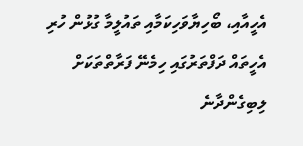އެހީއާއި، ބޯހިޔާވަހިކަމާއި ތައުލީމާ ގުޅުން ހުރި އެހީތައް ދަފްތަރުގައި ހިމެނޭ ފަރާތްތަކަށް ލިބިގެންދާނެ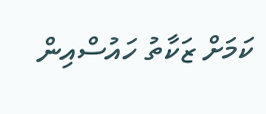ކަމަށް ޒަކާތު ހައުސްއިން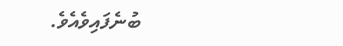ބުނެފައިވެއެވެ.